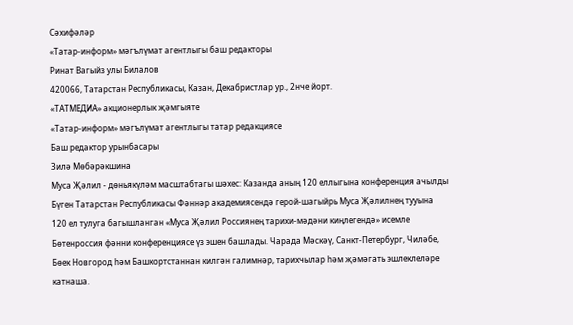Сәхифәләр
«Татар-информ» мәгълүмат агентлыгы баш редакторы
Ринат Вагыйз улы Билалов
420066, Татарстан Республикасы, Казан, Декабристлар ур., 2нче йорт.
«ТАТМЕДИА» акционерлык җәмгыяте
«Татар-информ» мәгълүмат агентлыгы татар редакциясе
Баш редактор урынбасары
Зилә Мөбәрәкшина
Муса Җәлил - дөньякүләм масштабтагы шәхес: Казанда аның 120 еллыгына конференция ачылды
Бүген Татарстан Республикасы Фәннәр академиясендә герой-шагыйрь Муса Җәлилнең тууына 120 ел тулуга багышланган «Муса Җәлил Россиянең тарихи-мәдәни киңлегендә» исемле Бөтенроссия фәнни конференциясе үз эшен башлады. Чарада Мәскәү, Санкт-Петербург, Чиләбе, Бөек Новгород һәм Башкортстаннан килгән галимнәр, тарихчылар һәм җәмәгать эшлеклеләре катнаша.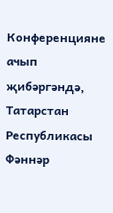Конференцияне ачып җибәргәндә, Татарстан Республикасы Фәннәр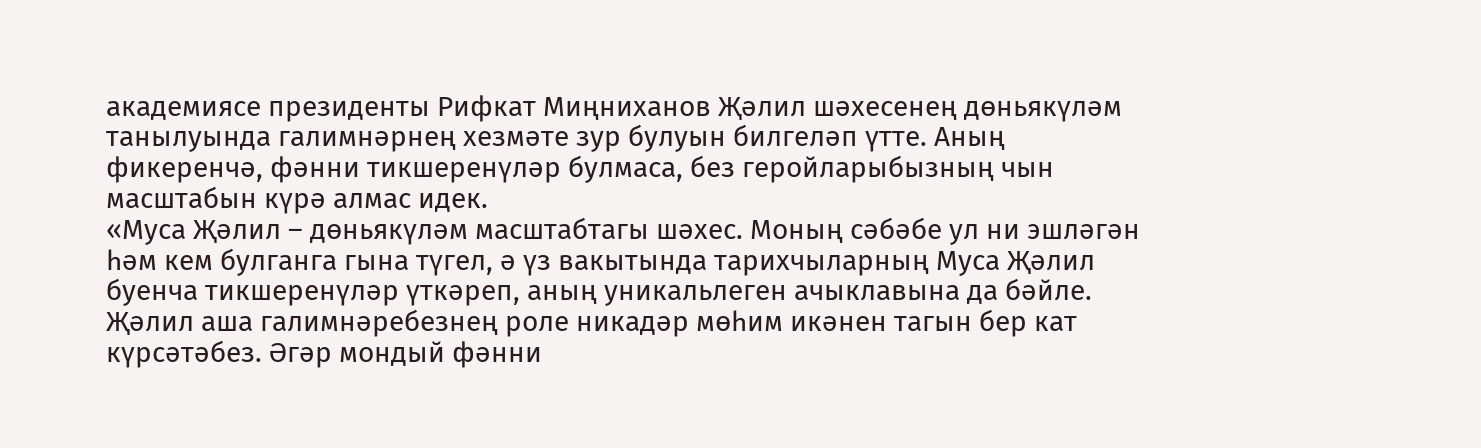академиясе президенты Рифкат Миңниханов Җәлил шәхесенең дөньякүләм танылуында галимнәрнең хезмәте зур булуын билгеләп үтте. Аның фикеренчә, фәнни тикшеренүләр булмаса, без геройларыбызның чын масштабын күрә алмас идек.
«Муса Җәлил – дөньякүләм масштабтагы шәхес. Моның сәбәбе ул ни эшләгән һәм кем булганга гына түгел, ә үз вакытында тарихчыларның Муса Җәлил буенча тикшеренүләр үткәреп, аның уникальлеген ачыклавына да бәйле. Җәлил аша галимнәребезнең роле никадәр мөһим икәнен тагын бер кат күрсәтәбез. Әгәр мондый фәнни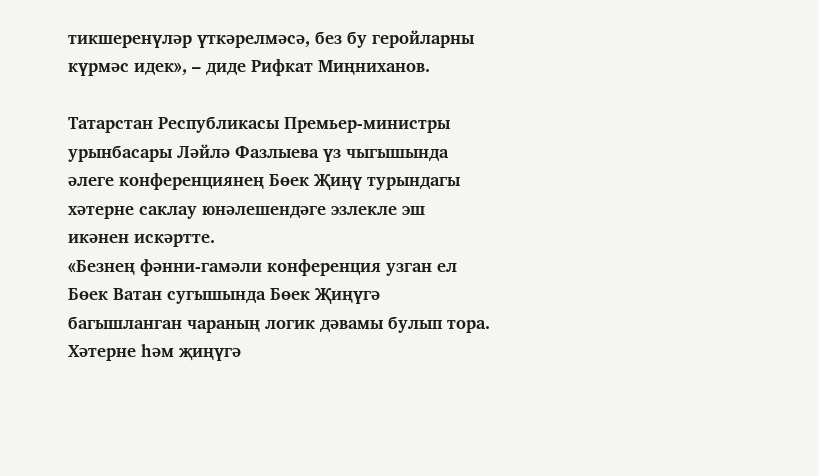тикшеренүләр үткәрелмәсә, без бу геройларны күрмәс идек», – диде Рифкат Миңниханов.

Татарстан Республикасы Премьер-министры урынбасары Ләйлә Фазлыева үз чыгышында әлеге конференциянең Бөек Җиңү турындагы хәтерне саклау юнәлешендәге эзлекле эш икәнен искәртте.
«Безнең фәнни-гамәли конференция узган ел Бөек Ватан сугышында Бөек Җиңүгә багышланган чараның логик дәвамы булып тора. Хәтерне һәм җиңүгә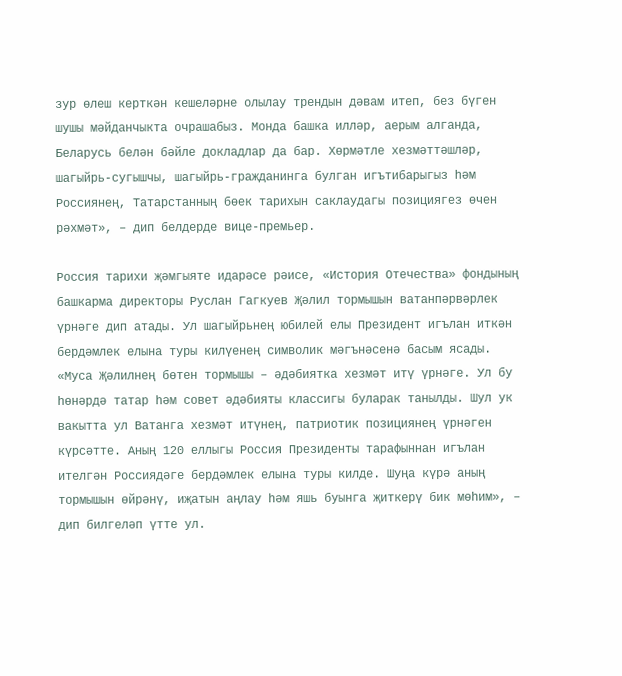зур өлеш керткән кешеләрне олылау трендын дәвам итеп, без бүген шушы мәйданчыкта очрашабыз. Монда башка илләр, аерым алганда, Беларусь белән бәйле докладлар да бар. Хөрмәтле хезмәттәшләр, шагыйрь-сугышчы, шагыйрь-гражданинга булган игътибарыгыз һәм Россиянең, Татарстанның бөек тарихын саклаудагы позициягез өчен рәхмәт», – дип белдерде вице-премьер.

Россия тарихи җәмгыяте идарәсе рәисе, «История Отечества» фондының башкарма директоры Руслан Гагкуев Җәлил тормышын ватанпәрвәрлек үрнәге дип атады. Ул шагыйрьнең юбилей елы Президент игълан иткән бердәмлек елына туры килүенең символик мәгънәсенә басым ясады.
«Муса Җәлилнең бөтен тормышы – әдәбиятка хезмәт итү үрнәге. Ул бу һөнәрдә татар һәм совет әдәбияты классигы буларак танылды. Шул ук вакытта ул Ватанга хезмәт итүнең, патриотик позициянең үрнәген күрсәтте. Аның 120 еллыгы Россия Президенты тарафыннан игълан ителгән Россиядәге бердәмлек елына туры килде. Шуңа күрә аның тормышын өйрәнү, иҗатын аңлау һәм яшь буынга җиткерү бик мөһим», – дип билгеләп үтте ул.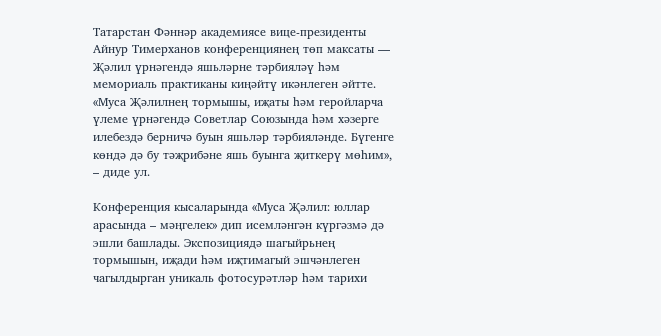Татарстан Фәннәр академиясе вице-президенты Айнур Тимерханов конференциянең төп максаты — Җәлил үрнәгендә яшьләрне тәрбияләү һәм мемориаль практиканы киңәйтү икәнлеген әйтте. «Муса Җәлилнең тормышы, иҗаты һәм геройларча үлеме үрнәгендә Советлар Союзында һәм хәзерге илебездә берничә буын яшьләр тәрбияләнде. Бүгенге көндә дә бу тәҗрибәне яшь буынга җиткерү мөһим», – диде ул.

Конференция кысаларында «Муса Җәлил: юллар арасында – мәңгелек» дип исемләнгән күргәзмә дә эшли башлады. Экспозициядә шагыйрьнең тормышын, иҗади һәм иҗтимагый эшчәнлеген чагылдырган уникаль фотосурәтләр һәм тарихи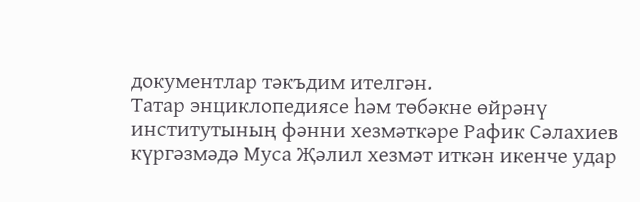документлар тәкъдим ителгән.
Татар энциклопедиясе һәм төбәкне өйрәнү институтының фәнни хезмәткәре Рафик Сәлахиев күргәзмәдә Муса Җәлил хезмәт иткән икенче удар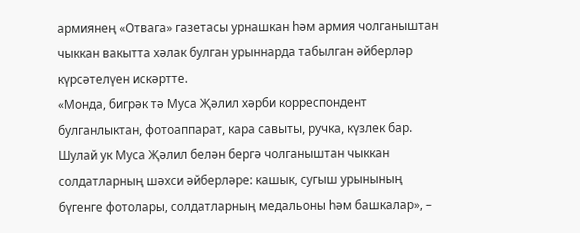армиянең «Отвага» газетасы урнашкан һәм армия чолганыштан чыккан вакытта хәлак булган урыннарда табылган әйберләр күрсәтелүен искәртте.
«Монда, бигрәк тә Муса Җәлил хәрби корреспондент булганлыктан, фотоаппарат, кара савыты, ручка, күзлек бар. Шулай ук Муса Җәлил белән бергә чолганыштан чыккан солдатларның шәхси әйберләре: кашык, сугыш урынының бүгенге фотолары, солдатларның медальоны һәм башкалар», –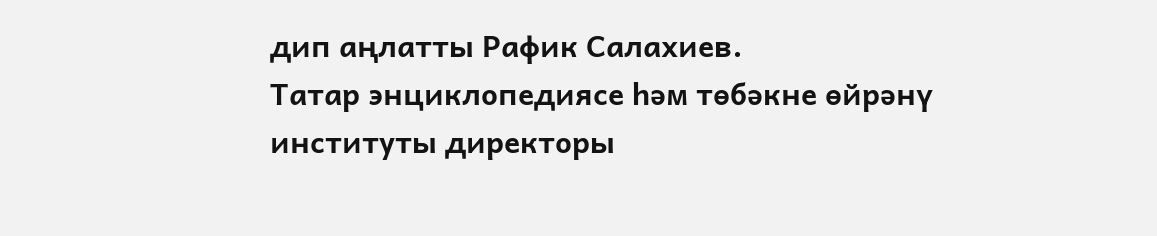дип аңлатты Рафик Салахиев.
Татар энциклопедиясе һәм төбәкне өйрәнү институты директоры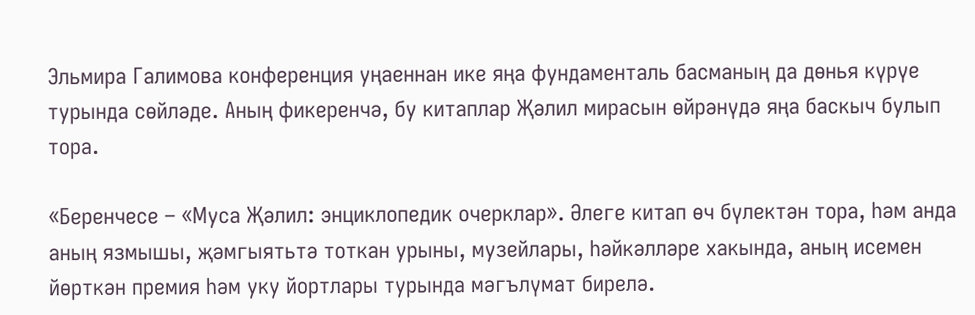Эльмира Галимова конференция уңаеннан ике яңа фундаменталь басманың да дөнья күрүе турында сөйләде. Аның фикеренчә, бу китаплар Җәлил мирасын өйрәнүдә яңа баскыч булып тора.

«Беренчесе – «Муса Җәлил: энциклопедик очерклар». Әлеге китап өч бүлектән тора, һәм анда аның язмышы, җәмгыятьтә тоткан урыны, музейлары, һәйкәлләре хакында, аның исемен йөрткән премия һәм уку йортлары турында мәгълүмат бирелә.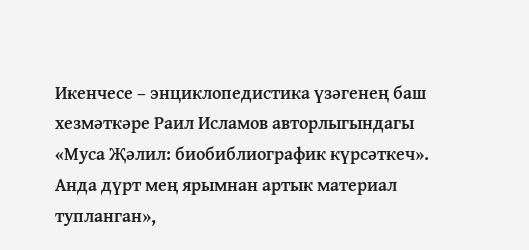Икенчесе – энциклопедистика үзәгенең баш хезмәткәре Раил Исламов авторлыгындагы «Муса Җәлил: биобиблиографик күрсәткеч». Анда дүрт мең ярымнан артык материал тупланган»,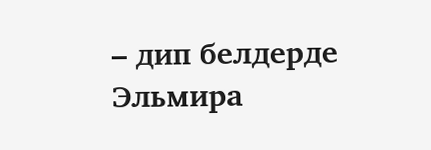– дип белдерде Эльмира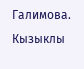Галимова.
Кызыклы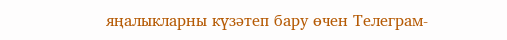яңалыкларны күзәтеп бару өчен Телеграм-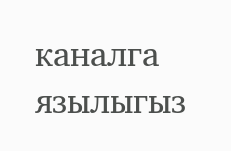каналга язылыгыз